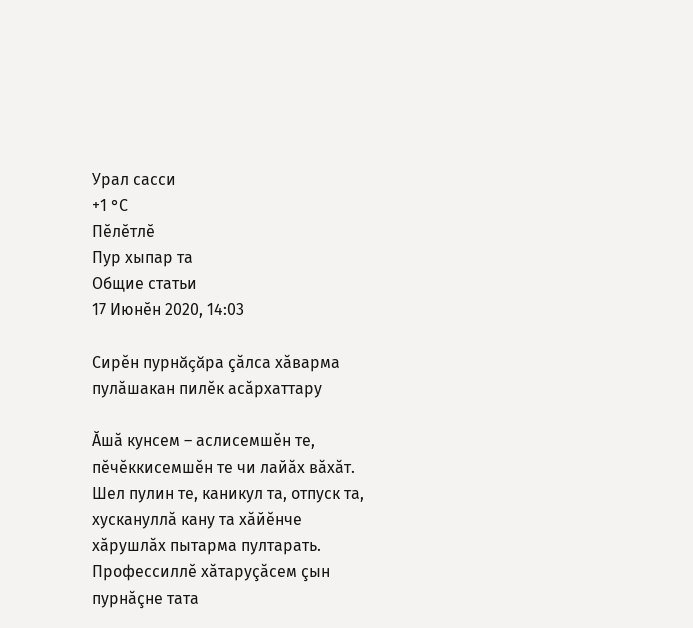Урал сасси
+1 °С
Пӗлӗтлӗ
Пур хыпар та
Общие статьи
17 Июнӗн 2020, 14:03

Сирĕн пурнăçăра çăлса хăварма пулăшакан пилĕк асăрхаттару

Ăшă кунсем – аслисемшĕн те, пĕчĕккисемшĕн те чи лайăх вăхăт. Шел пулин те, каникул та, отпуск та, хускануллă кану та хăйĕнче хăрушлăх пытарма пултарать. Профессиллĕ хăтаруçăсем çын пурнăçне тата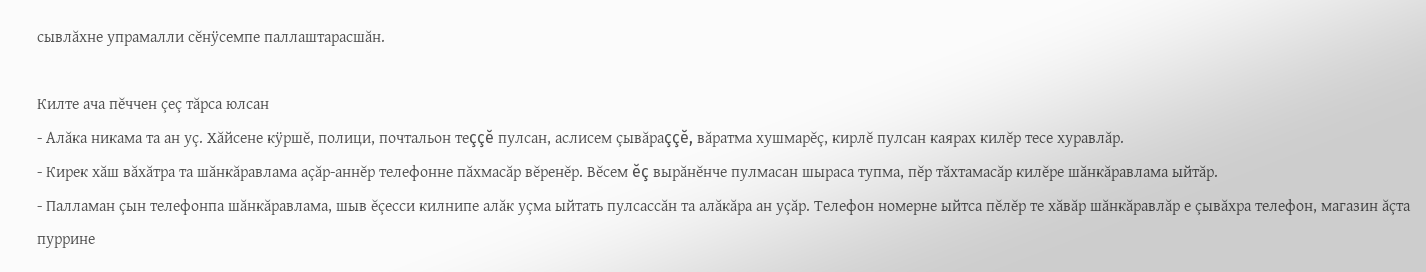сывлăхне упрамалли сĕнÿсемпе паллаштарасшăн.

Килте ача пĕччен çеç тăрса юлсан
- Алăка никама та ан уç. Хăйсене кÿршĕ, полици, почтальон теççĕ пулсан, аслисем çывăраççĕ, вăратма хушмарĕç, кирлĕ пулсан каярах килĕр тесе хуравлăр.
- Кирек хăш вăхăтра та шăнкăравлама аçăр-аннĕр телефонне пăхмасăр вĕренĕр. Вĕсем ĕç вырăнĕнче пулмасан шыраса тупма, пĕр тăхтамасăр килĕре шăнкăравлама ыйтăр.
- Палламан çын телефонпа шăнкăравлама, шыв ĕçесси килнипе алăк уçма ыйтать пулсассăн та алăкăра ан уçăр. Телефон номерне ыйтса пĕлĕр те хăвăр шăнкăравлăр е çывăхра телефон, магазин ăçта пуррине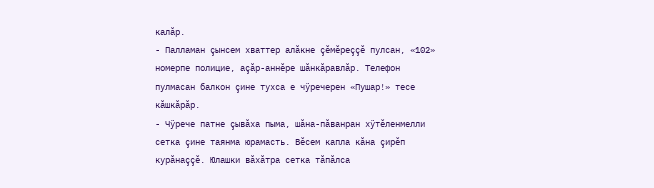калăр.
- Палламан çынсем хваттер алăкне çĕмĕреççĕ пулсан, «102» номерпе полицие, аçăр-аннĕре шăнкăравлăр. Телефон пулмасан балкон çине тухса е чÿречерен «Пушар!» тесе кăшкăрăр.
- Чÿрече патне çывăха пыма, шăна-пăванран хÿтĕленмелли сетка çине таянма юрамасть. Вĕсем капла кăна çирĕп курăнаççĕ. Юлашки вăхăтра сетка тăпăлса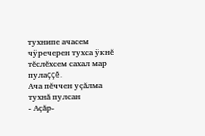тухнипе ачасем чÿречерен тухса ÿкнĕ тĕслĕхсем сахал мар пулаççĕ.
Ача пĕччен уçăлма тухнă пулсан
- Аçăр-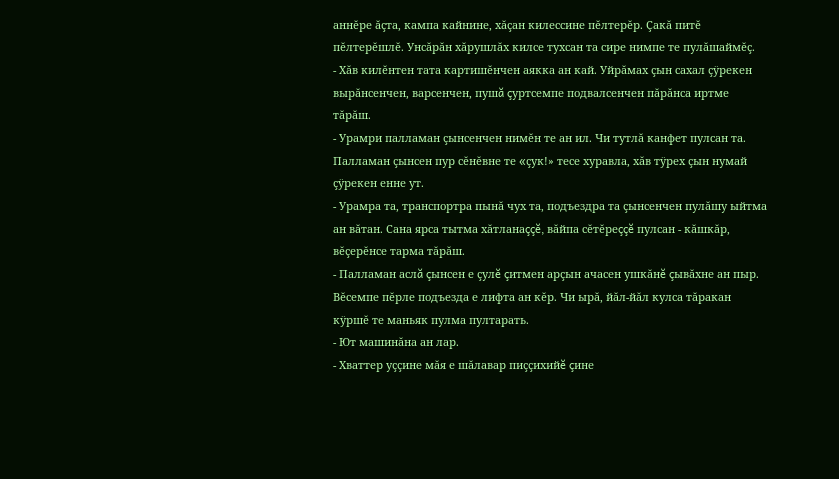аннĕре ăçта, кампа кайнине, хăçан килессине пĕлтерĕр. Çакă питĕ пĕлтерĕшлĕ. Унсăрăн хăрушлăх килсе тухсан та сире нимпе те пулăшаймĕç.
- Хăв килĕнтен тата картишĕнчен аякка ан кай. Уйрăмах çын сахал çÿрекен вырăнсенчен, варсенчен, пушă çуртсемпе подвалсенчен пăрăнса иртме тăрăш.
- Урамри палламан çынсенчен нимĕн те ан ил. Чи тутлă канфет пулсан та. Палламан çынсен пур сĕнĕвне те «çук!» тесе хуравла, хăв тÿрех çын нумай çÿрекен енне ут.
- Урамра та, транспортра пынă чух та, подъездра та çынсенчен пулăшу ыйтма ан вăтан. Сана ярса тытма хăтланаççĕ, вăйпа сĕтĕреççĕ пулсан - кăшкăр, вĕçерĕнсе тарма тăрăш.
- Палламан аслă çынсен е çулĕ çитмен арçын ачасен ушкăнĕ çывăхне ан пыр. Вĕсемпе пĕрле подъезда е лифта ан кĕр. Чи ырă, йăл-йăл кулса тăракан кÿршĕ те маньяк пулма пултарать.
- Ют машинăна ан лар.
- Хваттер уççине мăя е шăлавар пиççихийĕ çине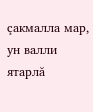çакмалла мар, ун валли ятарлă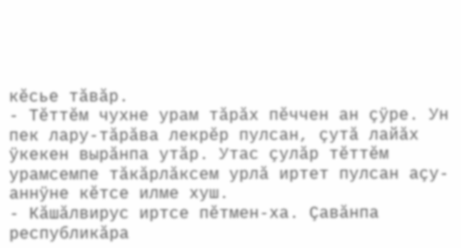кĕсье тăвăр.
- Тĕттĕм чухне урам тăрăх пĕччен ан çÿре. Ун пек лару-тăрăва лекрĕр пулсан, çутă лайăх ÿкекен вырăнпа утăр. Утас çулăр тĕттĕм урамсемпе тăкăрлăксем урлă иртет пулсан аçу-аннÿне кĕтсе илме хуш.
- Кăшăлвирус иртсе пĕтмен-ха. Çавăнпа республикӑра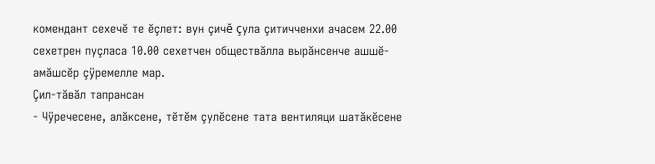комендант сехечӗ те ĕçлет: вун çичĕ çула çитичченхи ачасем 22.00 сехетрен пуçласа 10.00 сехетчен обществăлла вырăнсенче ашшĕ-амăшсĕр çÿремелле мар.
Çил-тăвăл тапрансан
- Чÿречесене, алăксене, тĕтĕм çулĕсене тата вентиляци шатăкĕсене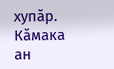хупăр. Кăмака ан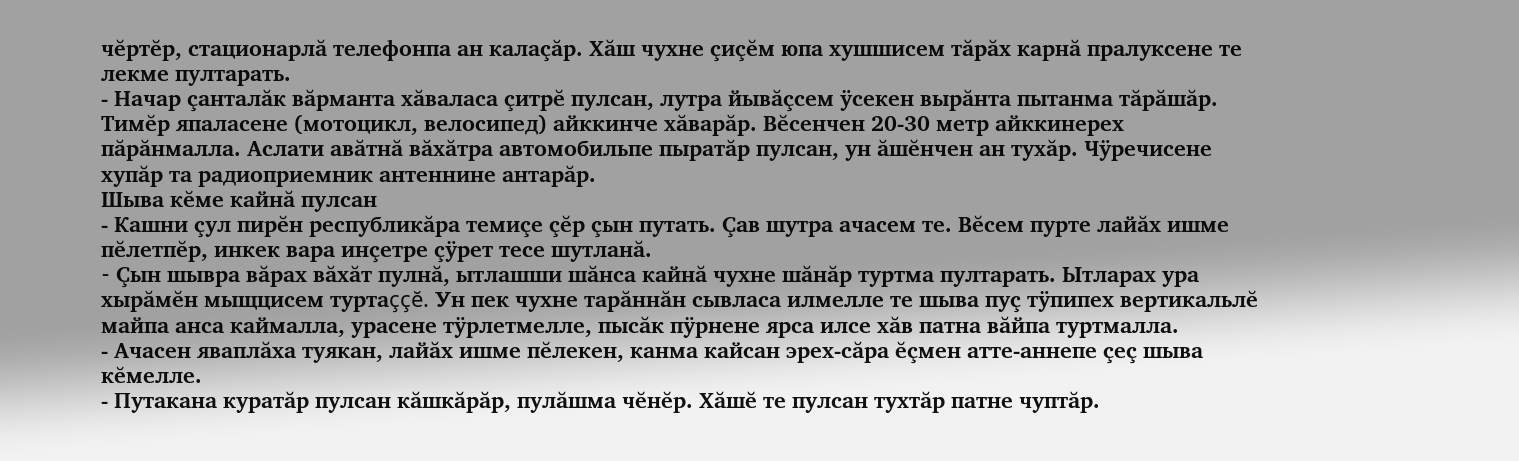чĕртĕр, стационарлă телефонпа ан калаçăр. Хăш чухне çиçĕм юпа хушшисем тăрăх карнă пралуксене те лекме пултарать.
- Начар çанталăк вăрманта хăваласа çитрĕ пулсан, лутра йывăçсем ÿсекен вырăнта пытанма тăрăшăр. Тимĕр япаласене (мотоцикл, велосипед) айккинче хăварăр. Вĕсенчен 20-30 метр айккинерех пăрăнмалла. Аслати авăтнă вăхăтра автомобильпе пыратăр пулсан, ун ăшĕнчен ан тухăр. Чÿречисене хупăр та радиоприемник антеннине антарăр.
Шыва кĕме кайнă пулсан
- Кашни çул пирĕн республикăра темиçе çĕр çын путать. Çав шутра ачасем те. Вĕсем пурте лайăх ишме пĕлетпĕр, инкек вара инçетре çÿрет тесе шутланă.
- Çын шывра вăрах вăхăт пулнă, ытлашши шăнса кайнă чухне шăнăр туртма пултарать. Ытларах ура хырăмĕн мыщцисем туртаççĕ. Ун пек чухне тарăннăн сывласа илмелле те шыва пуç тÿпипех вертикальлĕ майпа анса каймалла, урасене тÿрлетмелле, пысăк пÿрнене ярса илсе хăв патна вăйпа туртмалла.
- Ачасен яваплăха туякан, лайăх ишме пĕлекен, канма кайсан эрех-сăра ĕçмен атте-аннепе çеç шыва кĕмелле.
- Путакана куратăр пулсан кăшкăрăр, пулăшма чĕнĕр. Хăшĕ те пулсан тухтăр патне чуптăр.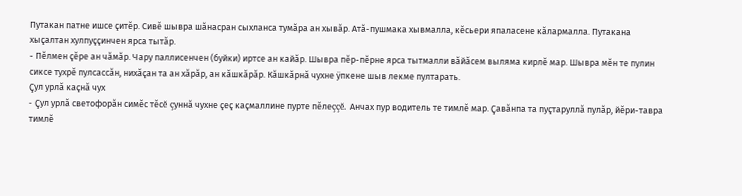Путакан патне ишсе çитĕр. Сивĕ шывра шăнасран сыхланса тумăра ан хывăр. Атă-пушмака хывмалла, кĕсьери япаласене кăлармалла. Путакана хыçалтан хулпуççинчен ярса тытăр.
- Пĕлмен çĕре ан чăмăр. Чару паллисенчен (буйки) иртсе ан кайăр. Шывра пĕр-пĕрне ярса тытмалли вăйăсем выляма кирлĕ мар. Шывра мĕн те пулин сиксе тухрĕ пулсассăн, нихăçан та ан хăрăр, ан кăшкăрăр. Кăшкăрнă чухне ÿпкене шыв лекме пултарать.
Çул урлă каçнă чух
- Çул урлă светофорăн симĕс тĕсĕ çуннă чухне çеç каçмаллине пурте пĕлеççĕ. Анчах пур водитель те тимлĕ мар. Çавăнпа та пуçтаруллă пулăр, йĕри-тавра тимлĕ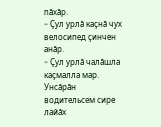пăхăр.
- Çул урлă каçнă чух велосипед çинчен анăр.
- Çул урлă чалăшла каçмалла мар. Унсăрăн водительсем сире лайăх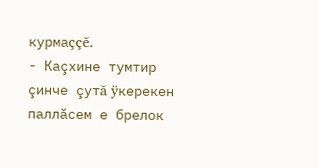курмаççĕ.
- Каçхине тумтир çинче çутă ÿкерекен паллăсем е брелок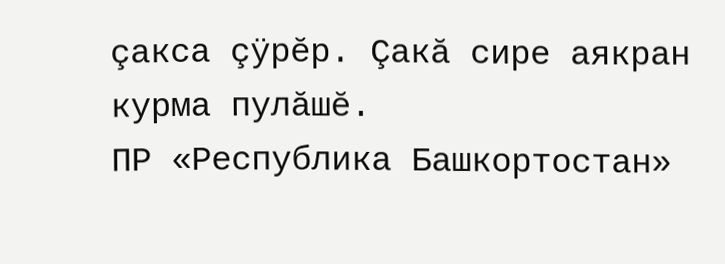çакса çÿрĕр. Çакă сире аякран курма пулăшĕ.
ПР «Республика Башкортостан»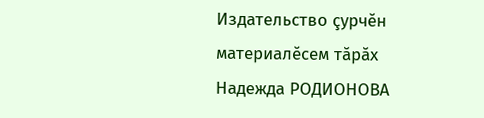Издательство çурчĕн материалĕсем тăрăх Надежда РОДИОНОВА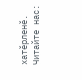хатĕрленĕ.
Читайте нас: